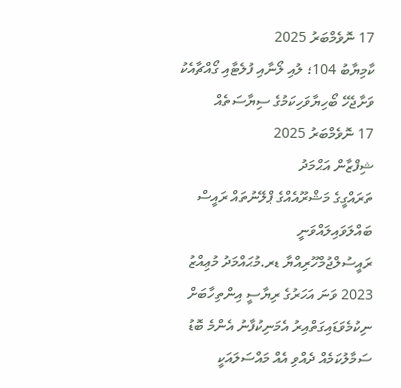17 ނޮވެމްބަރު 2025
ކާމިޔާބު 104؛ ލުއި ލޯނާއި ފުލެޓާއި ގޯއްޗާއެކު ވަށާޖެހޭ ބޯހިޔާވަހިކަމުގެ ސިޔާސަތެއް
17 ނޮވެމްބަރު 2025
ޝިފްޒާން އަޙްމަދު
ތަރައްގީގެ މަޝްރޫއެއްގެ ޕްލޭނުތައް ރައީސް ބައްލަވައިލައްވަނީ
ރައީސުލްޖުމްހޫރިއްޔާ ޑރ.މުޙައްމަދު މުޢިއްޒު 2023 ވަނަ އަހަރުގެ ރިޔާސީ އިންތިހާބަށް ނިކުމެވަޑައިގަތްއިރު އެމަނިކުފާނު އެންމެ ބޮޑު ސަމާލުކަމެއް ދެއްވި އެއް މައްސަލައަކީ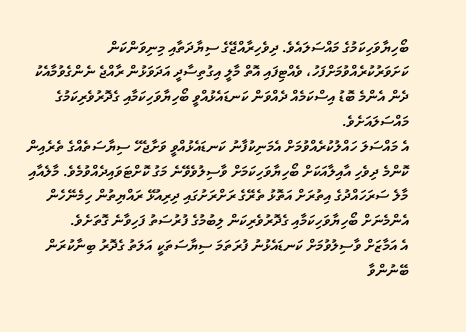ބޯހިޔާވަހިކަމުގެ މައްސަލައެވެ. ދިވެހިރާއްޖޭގެ ސިޔާދަތާއި މިނިވަންކަން ކަށަވަރުކުރެއްވުމަށްފަހު، ވެއްޓިފައި އޮތް މާލީ އިގުތިސާދީ އަދަވަޅުން ރާއްޖެ ނެންގެވުމާއެކު ދެން އެންމެ ބޮޑު އިސްކަމެއް ދެއްވަން ކަނޑައެޅުއްވީ ބޯހިޔާވަހިކަމާއި ގެދޮރުވެރިކަމުގެ މައްސަލައަށެވެ.
އެ މައްސަލަ ހައްލުކުރެއްވުމަށް އެމަނިކުފާނު ކަނޑައެޅުއްވީ ވަށާޖެހޭ ސިޔާސަތެއްގެ ތެރެއިން ކޮންމެ ދިވެހި އާއިލާއަކަށް ބޯހިޔާވަހިކަމަށް ވާސިލުވެވޭނެ މަގު ކޮށްޓަވައިދެއްވުމެވެ. މާލެއާއި މާލެ ސަރަހައްދުގެ އިތުރަށް އަތޮޅު ތެރޭގެ ރަށްރަށުގައި ދިރިއުޅޭ ރައްޔިތުން ހިމެނޭހެން އެންމެނަށް ބޯހިޔާވަހިކަމާއި ގެދޮރުވެރިކަން ލިބުމުގެ ފުރުސަތު ފަހިވާނެ ގޮތަށެވެ.
އެ އަމާޒަށް ވާސިލުވުމަށް ކަނޑައެޅުނު ފުރަތަމަ ސިޔާސަތަކީ އަލަތު ގެދޮރު ބިނާކުރަން ބޭނުންވާ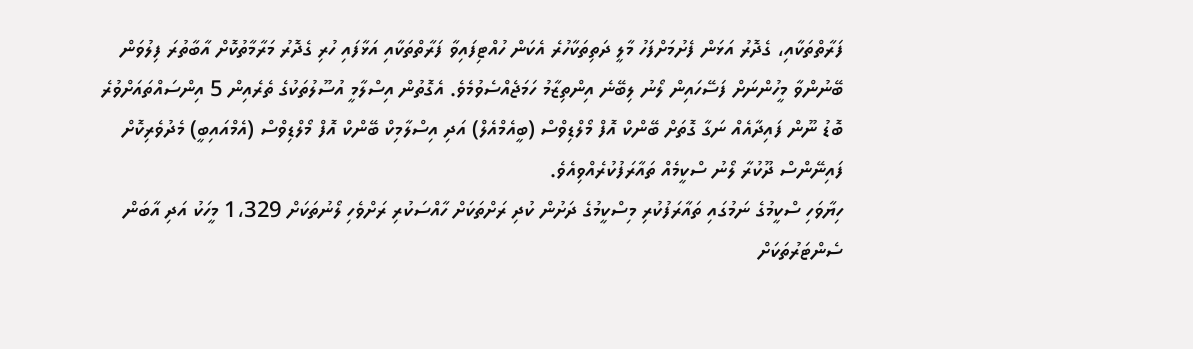ފަރާތްތަކާއި، ގެދޮރު އަޅަން ފެށުމަށްފަހު މާލީ ދަތިތަކާހުރެ އެކަން ހުއްޓިފައިވާ ފަރާތްތަކާއި އަޅާފައި ހުރި ގެދޮރު މަރާމާތުކޮށް އާބާތުރަ ފިލުވަން ބޭނުންވާ މީހުންނަށް ފަސޭހައިން ލޯނު ލިބޭނެ އިންތިޒާމު ހަމަޖެއްސެވުމެވެ. އެގޮތުން އިސްލާމީ އުސޫލުތަކުގެ ތެރެއިން 5 އިންސައްތައަށްވުރެ ބޮޑު ނޫން ފައިދާއެއް ނަގާ ގޮތަށް ބޭންކް އޮފް މޯލްޑިވްސް (ބީއެމްއެލް) އަދި އިސްލާމިކް ބޭންކް އޮފް މޯލްޑިވްސް (އެމްއައިބީ) މެދުވެރިކޮށް ފައިނޭންސް ދޫކުރާ ލޯނު ސްކީމެއް ތައާރަފުކުރެއްވިއެވެ.
ހިޔާވަހި ސްކީމުގެ ނަމުގައި ތައާރަފުކުރި މިސްކީމުގެ ދަށުން ކުދި ރަށްތަކަށް ހާއްސަކުރި ރަށްވެހި ލޯނުތަކަށް 1،329 މީހަކު އަދި އާބަން ސެންޓަރުތަކަށް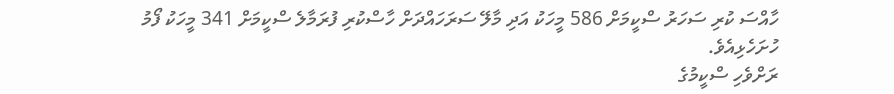ހާއްސަ ކުރި ސަހަރު ސްކީމަށް 586 މީހަކު އަދި މާލޭ ސަރަހައްދަށް ހާސްކުރި ފުރަމާލެ ސްކީމަށް 341 މީހަކު ފޯމު ހުށަހެޅިއެވެ.
ރަށްވެހި ސްކީމުގެ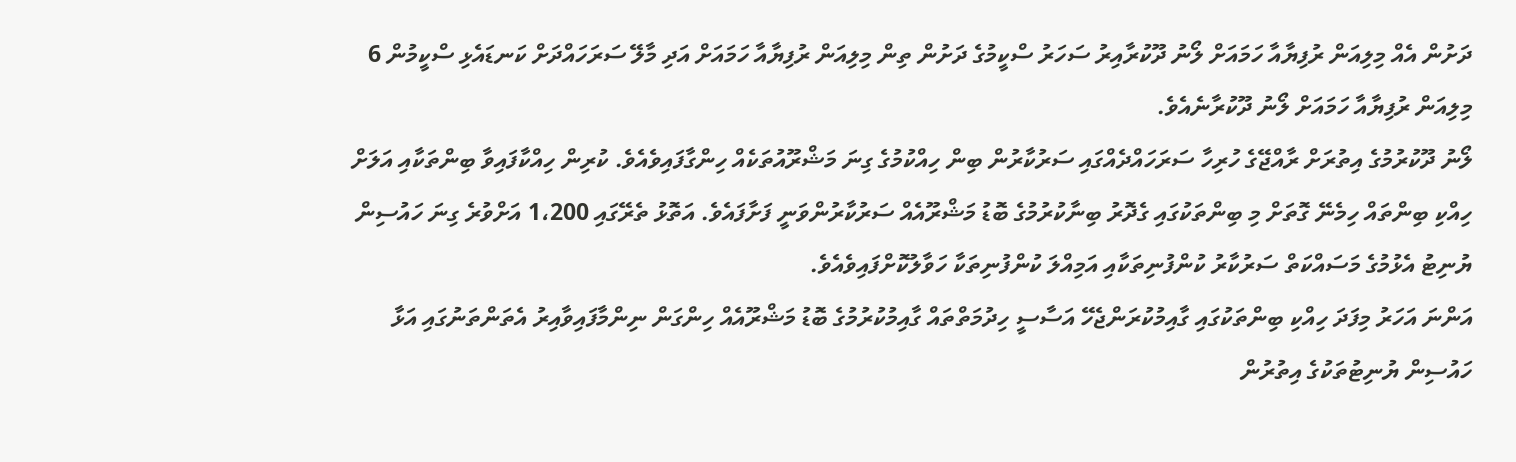ދަށުން އެއް މިލިއަން ރުފިޔާއާ ހަމައަށް ލޯނު ދޫކުރާއިރު ސަހަރު ސްކީމުގެ ދަށުން ތިން މިލިއަން ރުފިޔާއާ ހަމައަށް އަދި މާލޭ ސަރަހައްދަށް ކަނޑައެޅި ސްކީމުން 6 މިލިއަން ރުފިޔާއާ ހަމައަށް ލޯނު ދޫކުރާނެއެވެ.
ލޯނު ދޫކުރުމުގެ އިތުރަށް ރާއްޖޭގެ ހުރިހާ ސަރަހައްދެއްގައި ސަރުކާރުން ބިން ހިއްކުމުގެ ގިނަ މަޝްރޫއުތަކެއް ހިންގާފައިވެއެވެ. ކުރިން ހިއްކާފައިވާ ބިންތަކާއި އަލަށް ހިއްކި ބިންތައް ހިމެނޭ ގޮތަށް މި ބިންތަކުގައި ގެދޮރު ބިނާކުރުމުގެ ބޮޑު މަޝްރޫއެއް ސަރުކާރުންވަނީ ފަށާފައެވެ. އަތޮޅު ތެރޭގައި 1،200 އަށްވުރެ ގިނަ ހައުސިން ޔުނިޓު އެޅުމުގެ މަސައްކަތް ސަރުކާރު ކުންފުނިތަކާއި އަމިއްލަ ކުންފުނިތަކާ ހަވާލުކޮށްފައިވެއެވެ.
އަންނަ އަހަރު މިފަދަ ހިއްކި ބިންތަކުގައި ގާއިމުކުރަންޖެހޭ އަސާސީ ހިދުމަތްތައް ގާއިމުކުރުމުގެ ބޮޑު މަޝްރޫއެއް ހިންގަން ނިންމާފައިވާއިރު އެތަންތަނުގައި އަޅާ ހައުސިން ޔުނިޓުތަކުގެ އިތުރުން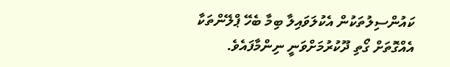ކައުންސިލުތަކުން އެކުލަވައިލާ ބިމާ ބެހޭ ޕްލޭންތަކާ އެއްގޮތަށް ގޯތި ދޫކުރުމަށްވަނީ ނިންމާފައެވެ.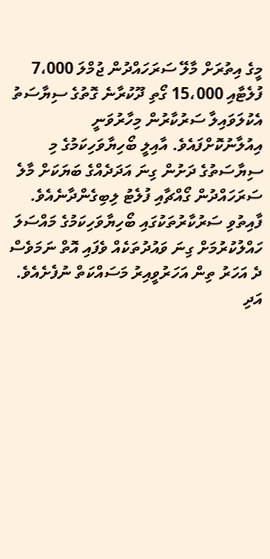މީގެ އިތުރަށް މާލޭ ސަރަހައްދުން ޖުމްލަ 7،000 ފުލެޓާއި 15،000 ގޯތި ދޫކުރާނެ ގޮތުގެ ސިޔާސަތު އެކުލަވައިލާ ސަރުކާރުން މިހާރުވަނީ އިއުލާނުކޮށްފައެވެ. އާއިލީ ބޯހިޔާވަހިކަމުގެ މި ސިޔާސަތުގެ ދަށުން ގިނަ އަދަދެއްގެ ބަޔަކަށް މާލެ ސަރަހައްދުން ގޯއްޗާއި ފުލެޓު ލިބިގެންދާނެއެވެ.
ފާއިތުވި ސަރުކާރުތަކުގައި ބޯހިޔާވަހިކަމުގެ މައްސަލަ ހައްލުކުރުމަށް ގިނަ ވައުދުތަކެއް ވެފައި އޮތް ނަމަވެސް ދެ އަހަރު ތިން އަހަރުވީއިރު މަސައްކަތް ނުފެށެއެވެ. އަދި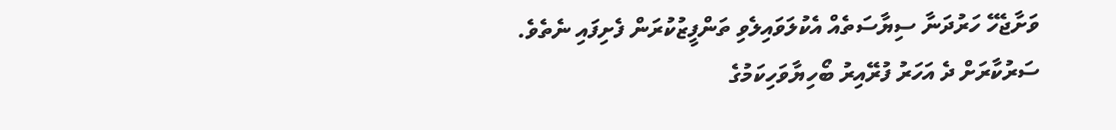ވަށާޖެހޭ ހަރުދަނާ ސިޔާސަތެއް އެކުލަވައިލެވި ތަންފީޒުކުރަން ފެށިފައި ނެތެވެ. ސަރުކާރަށް ދެ އަހަރު ފުރޭއިރު ބޯހިޔާވަހިކަމުގެ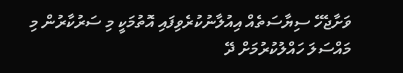ވަށާޖެހޭ ސިޔާސަތެއް އިއުލާނުކުރެވިފައި އޮތުމަކީ މި ސަރުކާރުން މި މައްސަލަ ހައްލުކުރުމަށް ދޭ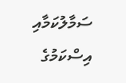ސަމާލުކަމާއި އިސްކަމުގެ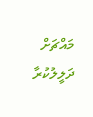މައްޗަށް ދަލީލުކުރާ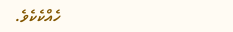ހެއްކެކެވެ.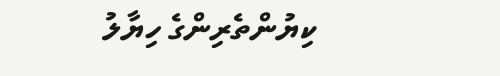ކިޔުންތެރިންގެ ހިޔާލު